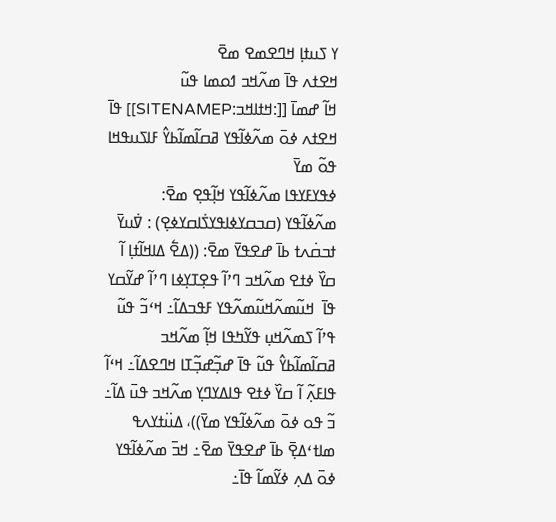ߌ ߖߎߙߊ߲ ߞߣߐߘߐ ߘߐ߫
ߞߐߙߍ ߟߊ߫ ߘߍ߬ߞߏ ߗߋߘߊ ߟߎ߬
ߞߊ߬ ߝߘߊ߫ [[:ߞߙߊߞߏ:SITENAMEP]] ߟߊ߫
ߞߐߙߍ ߦߋ߫ ߘߍ߬ߦߊ߬ߟߌ ߥߛߊ߬ߘߊ߬ߕߌ߮ ߓߊߖߎߟߞߊ ߟߋ߬ ߘߌ߫
ߦߟߌߓߌߟߊ ߘߍ߬ߦߊ߬ߟߌ ߞߊ߲߬ߟߐ߲ ߘߐ߫:
ߘߍ߬ߦߊ߬ߟߌ (ߛߏߛߌߦߊߟߌߖ߭ߊߛߌߦߐ߲) : ߜ߭ߎߌ߫ ߙߏߛ߭ߍߙ ߕߊ߫ ߝߐߟߌ߫ ߘߐ߫: ((ߡߐ߱ ߡߊߞߊ߬ߙߊ߲ ߊ߬ ߛߌ߰ ߦߙߐ ߘߍ߬ߞߏ ߣߴߊ߬ ߟߐ߲ߠߌ߲ߦߊ ߣߴߊ߬ ߝߌ߬ߛߌ ߟߊ߫  ߞߎ߬ߘߍ߬ߞߎ߬ߘߍ߬ߟߌ ߓߟߏߡߊ߬߸ ߞߵߏ߬ ߟߎ߬ ߟߴߊ߬ ߖߘߍ߬ߞߎ߲ ߟߌ߬ߤߟߊ ߞߊ߲߬ ߘߍ߬ߞߏ ߥߛߊ߬ߘߊ߬ߕߌ߮ ߟߎ߬ ߟߊ߫ ߝߏ߲߬ߝߏ߲߬ߠߊ ߞߣߐߡߊ߬߸ ߞߵߊ߬ ߟߊߓߍ߲߬ ߊ߬ ߛߌ߰ ߦߙߐ ߟߊߡߌߣߌ߲ ߘߍ߬ߞߏ ߟߎ߫ ߡߊ߬߸ ߏ߬ ߟߋ ߦߋ߫ ߘߍ߬ߦߊ߬ߟߌ ߘߌ߫))، ߡߎ߳ߙߌߍߟ ߘߊߙߵߡߐ߲߫ ߕߊ߫ ߝߐߟߌ߫ ߘߐ߫߸ ߞߏ߫ ߘߍ߬ߦߊ߬ߟߌ ߦߋ߫ ߡߍ߲ ߦߌ߬ߘߊ߬ ߟߊ߫߸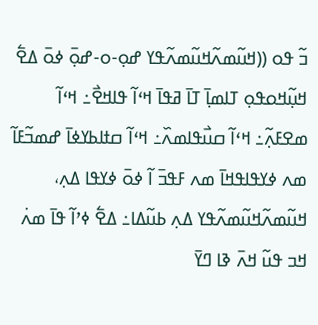ߏ߬ ߟߋ ((ߞߎ߬ߘߍ߬ߞߎ߬ߘߍ߬ߟߌ ߝߋ߲-ߋ-ߝߋ߲߫ ߦߋ߫ ߡߐ߱ ߞߎ߲߬ߞߋߟߋ߲ ߠߊߘߊ߲߫ ߠߊ߫ ߥߟߊ߫ ߞߵߊ߬ ߟߊߞߐ߯߸ ߞߵߊ߬ ߘߐߓߍ߲߬߸ ߞߵߊ߬ ߛߎ߯ߟߊߘߍ߰߸ ߞߵߊ߬ ߛߙߊߕߌߦߊ߫ ߝߘߏ߬ߓߊ߬ ߘߍ ߦߌߟߊߟߞߊ߫ ߘߍ ߓߟߏ߫ ߊ߬ ߦߋ߫ ߦߌߟߊ ߡߍ߲، ߞߎ߬ߘߍ߬ߞߎ߬ߘߍ߬ߟߌ ߡߍ߲ ߕߎ߬ߡߊ߸ ߡߐ߱ ߦߴߊ߬ ߟߊ߫ ߘߍ߭ ߞߏ ߟߎ߬ ߞߍ߫ ߢߊ ߣߌ߫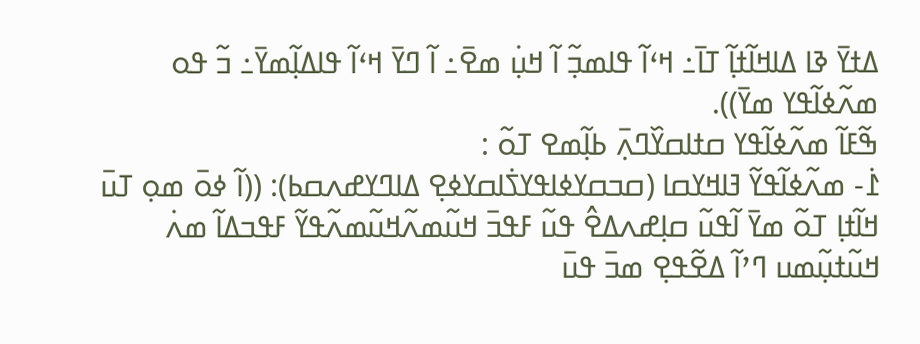ߡߙߌ߫ ߢߊ ߡߊߞߊ߬ߙߊ߲߬ ߠߊ߫߸ ߞߵߊ߬ ߟߊߘߏ߲߬ ߊ߬ ߞߎ߲߭ ߘߐ߫߸ ߊ߬ ߣߌ߫ ߞߵߊ߬ ߟߊߡߊ߲߬ߘߌ߫߸ ߏ߬ ߟߋ ߘߍ߬ߦߊ߬ߟߌ ߘߌ߫)).
ߒ߬ߓߊ߬ ߘߍ߬ߦߊ߬ߟߌ ߛߙߊߛߌ߰ߣߍ߲߫ ߕߊ߲߬ߘߐ ߠߋ߬ :
߁߭- ߘߍ߬ߦߊ߬ߟߌ߬ ߔߊߞߌߛߊ (ߛߏߛߌߦߊߟߌߖ߭ߊߛߌߦߐ߲ ߡߊߣߌߝߍߛߕ): ((ߊ߬ ߦߋ߫ ߘߋ߲ ߠߎ߫ ߞߊ߬ߙߊ߲ ߠߋ߬ ߘߌ߫ ߊ߬ߟߎ߬ ߛߊ߲ߝߍߡߐ߮ ߟߎ߬ ߓߟߏ߫ ߞߎ߬ߘߍ߬ߞߎ߬ߘߍ߬ߟߌ߬ ߓߟߏߡߊ߬ ߘߍ߭ ߞߎ߬ߙߎ߲߬ߘߎ ߣߴߊ߬ ߡߐ߬ߟߐ߲ ߘߏ߫ ߟߎ߫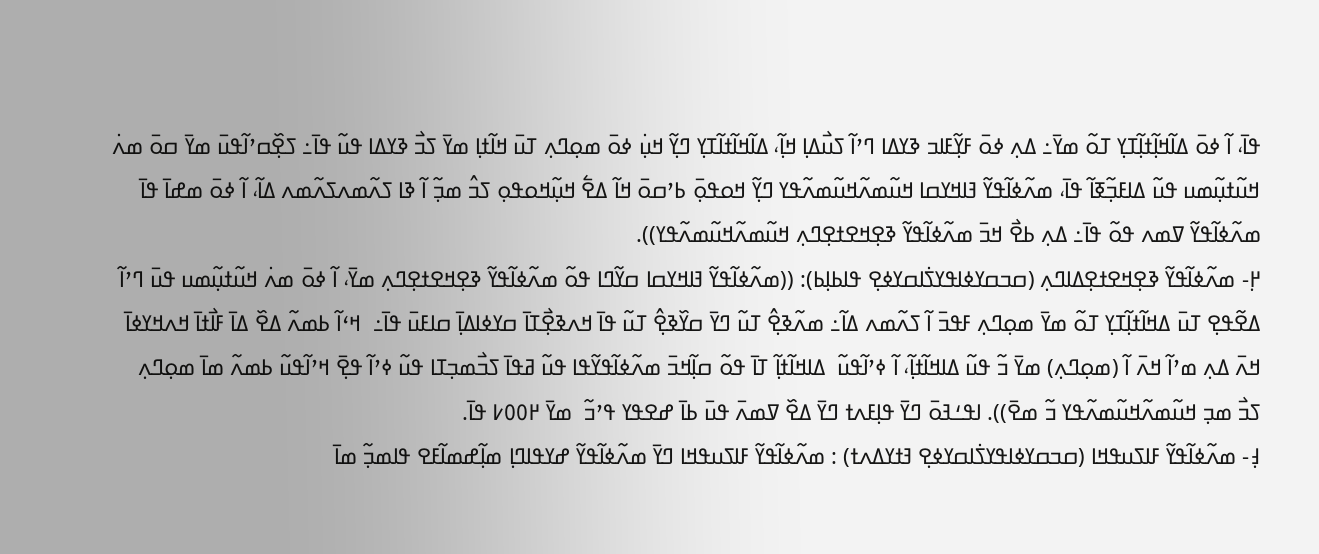ߟߊ߫، ߊ߬ ߦߋ߫ ߡߊ߬ߞߊ߲߬ߙߊ߲߬ߠߌ߲ ߠߋ߬ ߘߌ߫߸ ߡߍ߲ ߦߋ߫ ߓߌ߲߬ߓߊߏ ߢߌߡߊ ߣߴߊ߬ ߖߎ߯ߡߊ߲ ߞߊ߲߬، ߡߊ߬ߞߊ߬ߙߊ߬ߠߌ߲ ߣߌ߲߬ ߞߎ߲߭ ߦߋ߫ ߘߋ߲ߣߍ߲ ߠߎ߫ ߞߊ߬ߙߊ߲ ߘߌ߫ ߖߏ߯ ߢߌߡߊ ߟߎ߬ ߟߊ߫߸ ߖߐ߲߰ߛߴߊ߬ߟߎ߫ ߘߌ߫ ߛߋ߫ ߘߍ߭ ߞߎ߬ߙߎ߲߬ߘߎ ߟߎ߬ ߡߊߓߏ߲߬ߧߊ߬ ߟߊ߫، ߘߍ߬ߦߊ߬ߟߌ߬ ߔߊߞߌߛߊ ߞߎ߬ߘߍ߬ߞߎ߬ߘߍ߬ߟߌ ߣߌ߲߬ ߞߋߟߋ߲߫ ߕߴߛߋ߫ ߞߊ߬ ߡߐ߱ ߞߎ߲߬ߞߋߟߋ߲ ߖߏ߮ ߘߏ߲߬ ߊ߬ ߢߊ ߖߍ߬ߘߍߖߍ߬ߘߍ ߡߊ߬، ߊ߬ ߦߋ߫ ߘߝߊ߫ ߟߊ߫ ߘߍ߬ߦߊ߬ߟߌ߬ ߜߘߍ ߟߋ߬ ߟߊ߫߸ ߡߍ߲ ߕߐ߯ ߞߏ߫ ߘߍ߬ߦߊ߬ߟߌ߬ ߢߐ߲ߞߐߙߐ߲ߣߍ߲ ߞߎ߬ߘߍ߬ߞߎ߬ߘߍ߬ߟߌ)).
߂߲- ߘߍ߬ߦߊ߬ߟߌ߬ ߢߐ߲ߞߐߙߐ߲ߡߊߣߍ߲ (ߛߏߛߌߦߊߟߌߖ߭ߊߛߌߦߐ߲ ߟߊߕߊ߲ߕ): ((ߘߍ߬ߦߊ߬ߟߌ߬ ߔߊߞߌߛߊ ߛߌ߬ߣߊ ߟߋ߬ ߘߍ߬ߦߊ߬ߟߌ߬ ߢߐ߲ߞߐߙߐ߲ߣߍ߲ ߘߌ߫، ߊ߬ ߦߋ߫ ߘߍ߭ ߞߎ߬ߙߎ߲߬ߘߎ ߟߎ߫ ߣߴߊ߬ ߡߐ߬ߟߐ߲ ߠߎ߫ ߡߞߊ߬ߙߊ߲߬ߠߌ߲ ߠߋ߬ ߘߌ߫ ߘߋ߲ߣߍ߲ ߓߟߏ߫ ߊ߬ ߖߍ߬ߘߍ ߡߊ߬߸ ߘߍ߬ߢߐ߲߮ ߠߎ߬ ߣߌ߫ ߛߌ߰ߢߐ߲߮ ߠߎ߬ ߟߊ߫ ߞߍߢߐ߲߯ߠߊ߫ ߛߌߦߊߡߊ߲߫ ߛߊߓߎ߫ ߟߊ߫߸  ߞߵߊ߬ ߕߘߍ߬ ߡߐ߰ ߡߊ߫ ߓߊ߯ߙߊ߫ ߞߍߞߌߦߊ߫ ߞߍ߫ ߡߍ߲ ߘߴߊ߬ ߞߍ߫ ߊ߬ (ߘߋ߲ߣߍ߲) ߘߌ߫ ߏ߬ ߟߎ߬ ߡߊߞߊ߬ߙߊ߲߬، ߊ߬ ߦߴߊ߬ߟߎ߬  ߡߊߞߊ߬ߙߊ߲߬ ߠߊ߫ ߟߋ߬ ߛߊ߲߬ߞߏ߫ ߘߍ߬ߦߊ߬ߟߌ߬ߟߊ ߟߎ߬ ߥߟߊ߫ ߖߏ߯ߘߏ߲ߠߊ ߟߎ߬ ߦߴߊ߬ ߟߐ߲߫ ߞߴߊ߬ߟߎ߬ ߕߘߍ߬ ߘߊ߫ ߘߋ߲ߣߍ߲  ߖߏ߯ ߘߏ߲ ߞߎ߬ߘߍ߬ߞߎ߬ߘߍ߬ߟߌ ߏ߬ ߘߐ߫)). ߊߟߑߔߋ߫ ߣߌ߫ ߟߊ߲ߓߍߙ ߣߌ߫ ߡߐ߰ ߜߘߍ߫ ߟߎ߫ ߕߊ߫ ߝߐߟߌ ߟߴߏ߬  ߘߌ߫ ߂߀߀߇ ߟߊ߫.
߃߲- ߘߍ߬ߦߊ߬ߟߌ߬ ߓߊߖߎߟߞߊ (ߛߏߛߌߦߊߟߌߖ߭ߊߛߌߦߐ߲ ߔߙߌߡߍߙ) : ߘߍ߬ߦߊ߬ߟߌ߬ ߓߊߖߎߟߞߊ ߣߌ߫ ߘߍ߬ߦߊ߬ߟߌ߬ ߝߌߟߊߣߊ߲ ߘߊ߲߬ߝߘߊ߬ߓߐ ߟߊߘߏ߲߬ ߘߊ߫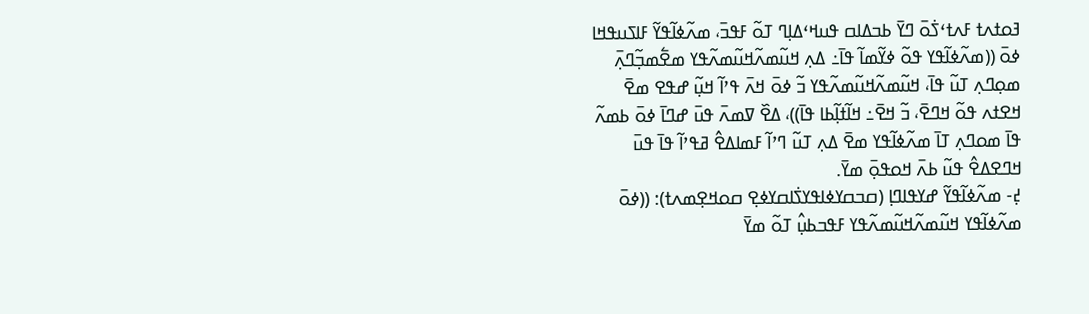ߔߋߙߍߙ ߓߍߙߵߖ߭ߋ߫ ߣߌ߫ ߕߏߡߊߛ ߟߎߞߵߡߊ߲ߣ ߠߋ߬ ߓߟߏ߫، ߘߍ߬ߦߊ߬ߟߌ߬ ߓߊߖߎߟߞߊ ߦߋ߫ ((ߘߍ߬ߦߊ߬ߟߌ ߟߋ߬ ߦߌ߬ߘߊ߬ ߟߊ߫߸ ߡߍ߲ ߞߎ߬ߘߍ߬ߞߎ߬ߘߍ߬ߟߌ ߘߐ߱ߘߏ߲߬ߣߍ߲߫ ߘߋ߲ߣߍ߲ ߠߎ߬ ߟߊ߫، ߞߎ߬ߘߍ߬ߞߎ߬ߘߍ߬ߟߌ ߏ߬ ߦߋ߫ ߞߍ߫ ߟߴߊ߬ ߞߎ߲߬ ߝߟߐ ߘߐ߫ ߞߐߙߍ ߟߋ߬ ߞߣߐ߫، ߏ߬ ߞߐ߫߸ ߞߊ߬ߙߊ߲߬ߕߊ ߟߊ߫))، ߡߐ߰ ߜߘߍ߫ ߟߎ߫ ߝߣߊ߫ ߦߋ߫ ߕߘߍ߬ ߟߊ߫ ߘߋߣߍ߲ ߠߊ߫ ߘߍ߬ߦߊ߬ߟߌ ߘߐ߫ ߡߍ߲ ߠߎ߬ ߣߴߊ߬ ߓߘߊߡߐ߮ ߥߟߴߊ߬ ߟߊ߫ ߟߎ߫ ߞߣߐߡߐ߮ ߟߎ߬ ߕߍ߫ ߞߋߟߋ߲߫ ߘߌ߫.
߄߲- ߘߍ߬ߦߊ߬ߟߌ߬ ߝߌߟߊߣߊ߲ (ߛߏߛߌߦߊߟߌߖ߭ߊߛߌߦߐ߲ ߛߋߞߐ߲ߘߍߙ): ((ߦߋ߫ ߘߍ߬ߦߊ߬ߟߌ ߞߎ߬ߘߍ߬ߞߎ߬ߘߍ߬ߟߌ ߓߟߏߕߎ߲߮ ߠߋ߬ ߘߌ߫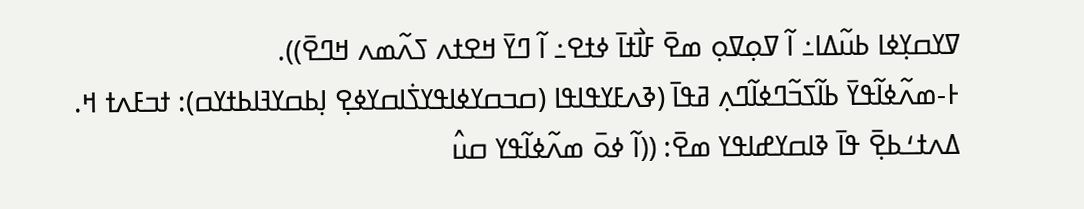ߜߌߛߌ߲ߦߊ ߕߎ߬ߡߊ߸ ߊ߬ ߜߋ߲ߜߋ߲ ߘߐ߫ ߓߊ߯ߙߊ߫ ߦߙߐ߸ ߊ߬ ߣߌ߫ ߞߐߙߍ ߖߍ߬ߘߍ ߞߣߐ߫)).
߅-ߘߍ߬ߦߊ߬ߟߌ߫ ߕߊ߬ߖߏ߬ߣߦߊ߬ߣߍ߲ ߥߟߊ߫ (ߢߍߓߌߟߊߟߊ (ߛߏߛߌߦߊߟߌߖ߭ߊߛߌߦߐ߲ ߊ߲ߕߛߌߔߊߕߙߌߛ): ߙߏߓߍߙ ߞ. ߡߍߙߑߕߐ߲߫ ߟߊ߫ ߢߊߛߌߝߊߟߌ ߘߐ߫: ((ߊ߬ ߦߋ߫ ߘߍ߬ߦߊ߬ߟߌ ߛߎ߮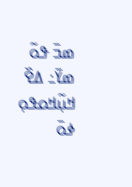ߘߏ߫ ߟߋ߬ ߘߌ߫߸ ߡߐ߰ ߞߎ߲߬ߞߋߟߋ߲ ߦߋ߫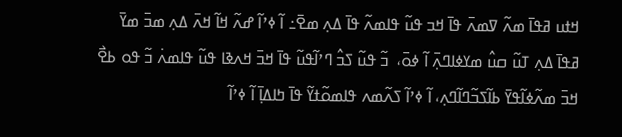ߞߙߎ ߥߟߊ߫ ߘߍ߬ ߜߘߍ߫ ߟߊ߫ ߞߏ ߟߎ߬ ߟߊߘߍ߬ ߟߊ߫ ߡߍ߲ ߘߐ߫߸ ߊ߬ ߦߴߊ߬ ߝߍ߬ ߞߊ߬ ߞߍ߫ ߡߍ߲ ߘߏ߫ ߘߌ߫ ߥߟߊ߫ ߡߍ߲ ߠߎ߬ ߛߎ߮ ߘߌߦߊߣߍ߲߫ ߊ߬ ߦߋ߫،  ߏ߬ ߟߎ߬ ߖߏ߮ ߣߴߊ߬ߟߎ߬ ߟߊ߫ ߞߏ߫ ߞߍߢߊ ߟߎ߬ ߟߊߘߍ߭ ߏ߬ ߟߋ ߕߐ߯ ߞߏ߫ ߘߍ߬ߦߊ߬ߟߌ߫ ߕߊ߬ߖߏ߬ߣߊ߬ߣߍ߲، ߊ߬ ߦߴߊ߬ ߖߍ߬ߘߍ ߟߊߘߋ߬ߙߌ߬ ߟߊ߫ ߤߊߡߊ߲߫ ߊ߬ ߦߴߊ߬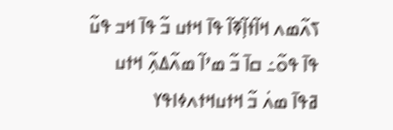ߖߍ߬ߘߍ ߞߊ߬ߙߊ߲߬ߧߊ߬ ߟߊ߫ ߞߙߎ ߏ߬ ߟߊ߫ ߞߏ ߟߎ߬ ߟߊ߫ ߟߋ߬߸ ߛߊ߫ ߏ߬ ߘߴߊ߬ ߘߍ߬ߡߍ߲߬ ߞߙߎ ߥߟߊ߫ ߘߍ߭ ߏ߬ ߞߙߎߞߙߍߦߊߟߌ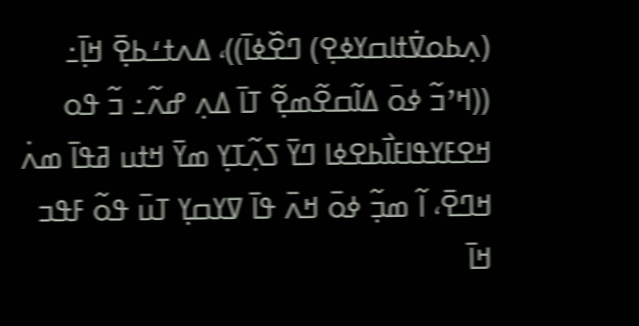(ߍ߲ߕߋߜ߭ߙߊߛߌߦߐ߲) ߣߐ߰ߦߊ߫))، ߡߍߙߑߕߐ߲߫ ߞߊ߲߫߸ ((ߞߴߏ߬ ߦߋ߫ ߡߊ߬ߛߐ߬ߘߐ߲߬ ߠߊ߫ ߡߍ߲ ߝߍ߬߸ ߏ߬ ߟߋ ߞߐߓߌߟߊߓߊ߯ߕߐߦߊ ߣߌ߫ ߖߍ߲߬ߠߌ߲ ߘߌ߫ ߞߙߎ ߥߟߊ߫ ߘߍ߭ ߞߣߐ߫، ߊ߬ ߘߏ߲߬ ߦߋ߫ ߞߍ߫ ߟߊ߫ ߜߌߛߌ߲ ߠߎ߫ ߟߋ߬ ߓߟߏ ߞߊ߫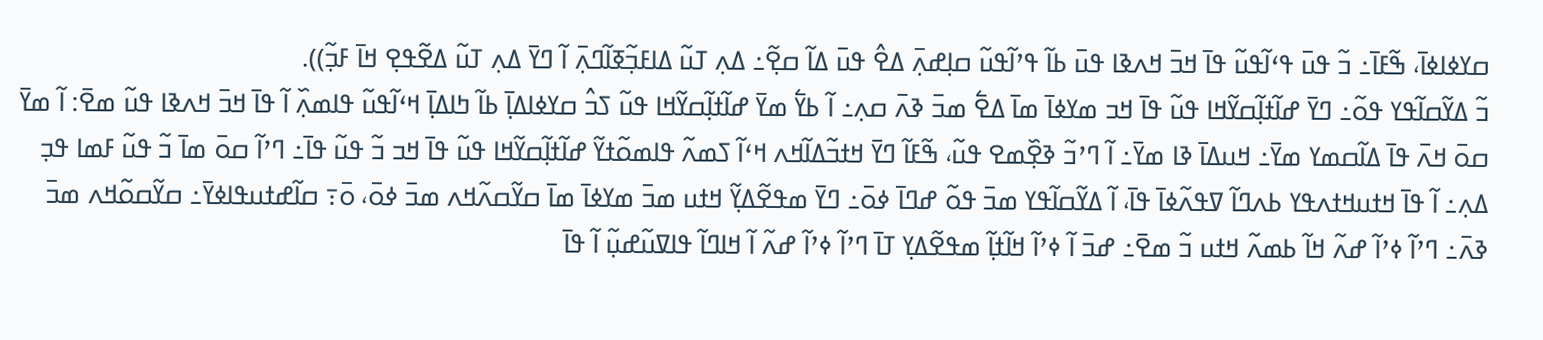ߛߌߦߊߦߊ߫، ߒ߬ߓߊ߫߸ ߏ߬ ߟߎ߫ ߟߵߊ߬ߟߎ߬ ߟߊ߫ ߞߏ߫ ߞߍߢߊ ߟߎ߫ ߕߊ߬ ߟߴߊ߬ߟߎ߬ ߛߊ߲ߝߍ߲߫ ߡߐ߮ ߟߎ߫ ߡߊ߬ ߛߐ߲߬߸ ߡߍ߲ ߠߎ߬ ߡߊߓߏ߲߬ߧߊ߬ߣߍ߲߫ ߊ߬ ߣߌ߫ ߡߍ߲ ߠߎ߬ ߡߐ߬ߟߐ߲ ߞߊ߫ ߓߏ߲߬)).
ߏ߬ ߡߌ߬ߛߊ߬ߟߌ ߟߋ߬߸ ߣߌ߫ ߝߊ߬ߙߊ߲߬ߛߌ߬ߞߊ ߟߎ߬ ߟߊ߫ ߞߏ ߘߌߦߊ߫ ߘߊ߫ ߡߐ߱ ߘߏ߫ ߢߍ߫ ߛߍ߲߸ ߊ߬ ߕߌ߱ ߘߌ߫ ߝߊ߬ߙߊ߲߬ߛߌ߬ߞߊ ߟߎ߬ ߖߏ߮ ߛߌߦߊߡߊ߲߫ ߕߊ߬ ߤߊߡߊ߲߫ ߞߵߊ߬ߟߎ߬ ߟߊߘߍ߲߰ ߊ߬ ߟߊ߫ ߞߏ߫ ߞߍߢߊ ߟߎ߬ ߘߐ߫: ߊ߬ ߘߌ߫ ߛߋ߫ ߞߍ߫ ߟߊ߫ ߡߊ߬ߛߘߌ ߘߌ߫߸ ߞߎߡߊ߫ ߢߊ ߘߌ߫߸ ߊ߬ ߣߴߏ߬ ߢߐ߲߰ߘߐ ߟߎ߬، ߒ߬ߓߊ߬ ߣߌ߫ ߞߙߏ߬ߡߊ߬ߞߍ ߞߵߊ߬ ߖߘߍ߬ ߟߊߘߋ߬ߙߌ߬ ߝߊ߬ߙߊ߲߬ߛߌ߬ߞߊ ߟߎ߬ ߟߊ߫ ߞߏ ߏ߬ ߟߎ߬ ߟߊ߫߸ ߣߴߊ߬ ߛߋ߫ ߘߊ߫ ߏ߬ ߟߎ߬ ߓߘߊ ߟߏ߲ ߡߍ߲߸ ߊ߬ ߟߊ߫ ߞߙߎߞߙߍߟߌ ߕߍߣߊ߬ ߜߟߍ߬ߦߊ߫ ߟߊ߫، ߊ߬ ߡߌ߬ߛߊ߬ߟߌ ߘߏ߫ ߟߋ߬ ߝߣߊ߫ ߦߋ߫߸ ߣߌ߫ ߘߟߐ߬ߡߌ߲߬ ߞߙߎ ߘߏ߫ ߘߌߦߊ߫ ߘߊ߫ ߛߌ߬ߛߍ߬ߞߍ ߘߏ߫ ߦߋ߫، ߋ߫߹ ߛߊ߬ߝߙߎߟߊߦߌ߫߸ ߛߌ߬ߛߋ߬ߞߍ ߘߏ߫ ߢߍ߫߸ ߣߴߊ߬ ߦߴߊ߬ ߝߍ߬ ߞߊ߬ ߕߘߍ߬ ߞߙߎ ߏ߬ ߘߐ߫߸ ߝߏ߫ ߊ߬ ߦߴߊ߬ ߞߊ߬ߙߊ߲߬ ߘߟߐ߬ߡߌ߲ ߠߊ߫ ߣߴߊ߬ ߦߴߊ߬ ߝߍ߬ ߊ߬ ߞߊߣߊ߬ ߟߊߜߎ߬ߝߎ߲߬ ߊ߬ ߟߊ߫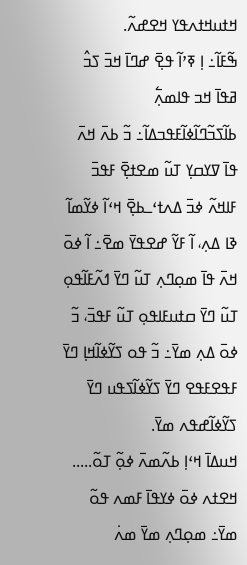ߞߙߎߞߙߍߟߌ ߞߐߝߍ߬.
ߒ߬ߓߊ߬߸ ߊ߲ ߧߴߊ߬ ߟߐ߲߫ ߝߣߊ߫ ߞߏ߫ ߖߏ߮ ߥߟߊ߫ ߞߏ ߟߊߘߍ߲߱ ߕߊ߬ߖߏ߬ߣߊ߬ߦߊ߬ߓߟߏߡߊ߬߸ ߏ߬ ߕߍ߫ ߞߍ߫ ߟߊ߫ ߜߌߛߌ߲ ߠߎ߬ ߘߐߙߐ߲߫ ߓߟߏ߫ ߓߊߞߍ߬ ߦߏ߫ ߡߍߙߵߺߕߐ߲߫ ߞߵߊ߬ ߦߌ߬ߘߊ߬ ߢߊ ߡߍ߲، ߊ߬ ߓߌ߬ ߝߐߟߌ߫ ߘߐ߫߸ ߊ߬ ߦߋ߫ ߞߍ߫ ߟߊ߫ ߘߋ߲ߣߍ߲ ߠߎ߬ ߣߌ߫ ߗߍ߬ߓߊ߬ߟߋ߲ ߠߎ߬ ߣߌ߫ ߛߙߎߓߊߟߋ߲ ߠߎ߬ ߓߟߏ߫، ߏ߬ ߦߋ߫ ߡߍ߲ ߘߌ߫߸ ߏ߬ ߟߋ ߖߌ߬ߦߊ߬ߞߊ߲ ߣߌ߫ ߓߟߐߓߟߐ ߣߌ߫ ߖߌ߬ߦߊ߬ߖߟߎ ߣߌ߫ ߖߌ߬ߦߊ߬ߝߟߍ ߘߌ߫.
ߞߎߡߊ߫ ߞߵߊ߲ ߕߍ߬ߘߍ߫ ߦߋ߲߬ ߠߋ߬.....
ߞߐߙߍ ߦߋ߫ ߦߌߟߊ߫ ߓߘߍ ߟߋ߬ ߘߌ߫߸ ߘߋ߲ߣߍ߲ ߘߌ߫ ߘߍ߭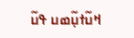ߞߎ߬ߙߎ߲߬ߘߎ ߟߎ߬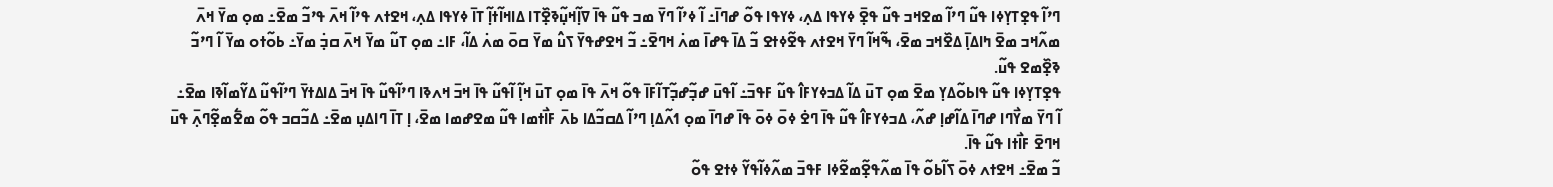ߣߴߊ߬ ߟߐ߲ߠߌ߲ߦߊ ߟߎ߬ ߣߴߊ߬ ߘߐߞߏ ߟߎ߬ ߟߐ߲߫ ߦߌߟߊ ߡߍ߲، ߦߌߟߊ ߟߋ߬ ߝߣߊ߫߸ ߊ߬ ߦߴߊ߬ ߣߌ߫ ߘߏ ߟߎ߬ ߟߊ߫ ߜߊ߲߬ߞߎ߲߬ߢߐ߲߰ߠߊ ߡߊߞߊ߬ߙߊ߲߬ ߠߊ߫ ߦߌߟߊ ߡߍ߲، ߞߐߙߍ ߟߴߊ߬ ߞߍ߫ ߟߴߏ߬ ߘߐ߫߸ ߘߋ߲ ߘߌ߫ ߞߍ߫ ߘߍ߬ߞߏ ߘߐ߫ ߤߊߡߊ߲߫ ߡߐ߰ߞߏ ߘߐ߫، ߒ߬ߞߊ߬ ߣߌ߫ ߞߐߙߍ ߟߐ߬ߦߙߐ ߏ߬ ߡߊ߫ ߟߝߊ߫ ߘߍ߭ ߞߣߐ߫߸ ߏ߬ ߞߐߝߟߌ߫ ߖߎ߮ ߘߌ߫ ߛߋ߫ ߘߍ߭ ߡߊ߬، ߓߊ߸ ߘߋ߲ ߠߎ߬ ߘߌ߫ ߞߍ߫ ߛߏ߲߭ ߘߌ߫߸ ߕߋ߬ߙߋ ߘߌ߫ ߊ߬ ߣߴߏ߬ ߢߐ߲߰ߘߐ ߟߎ߬.
ߟߐ߲ߠߌ߲ߦߊ ߟߎ߬ ߟߊߕߋ߬ߡߌ߲ ߘߐ߫ ߘߋ߲ ߠߎ߫ ߡߊ߬ ߡߏߦߌߓߊ߮ ߟߎ߬ ߓߟߏ߫߸ ߊ߬ߟߎ߫ ߝߏ߲߬ߝߏ߲߬ߠߊ߬ߓߊ߫ ߟߋ߬ ߞߍ߫ ߟߊ߫ ߘߋ߲ ߠߎ߫ ߞߊ߲߬ ߊ߬ߟߎ߬ ߟߊ߫ ߞߏ߫ ߞߍߢߊ ߣߴߊ߬ߟߎ߬ ߟߊ߫ ߞߏ߫ ߡߊߡߙߌ߫ ߣߴߊ߬ߟߎ߬ ߡߌ߬ߘߊ߬ߢߊ ߘߐ߫߸ ߊ߬ ߣߌ߫ ߘߌ߯ߣߊ ߝߣߊ߫ ߡߊ߬ߝߊ߲ ߝߍ߬، ߡߏߦߌߓߊ߮ ߟߎ߬ ߟߊ߫ ߣߐ߭ ߦߋ߫ ߦߋ߫ ߟߊ߫ ߝߣߊ߫ ߘߋ߲ ߗߍ߬ߡߊ߲ ߣߴߊ߬ ߡߛߏ߬ߡߊ ߕߍ߫ ߓߊ߯ߙߘߊ ߟߎ߬ ߘߐߝߘߊ ߘߐ߫، ߊ߲ ߠߊ߫ ߣߊߡߎ߲ ߘߐ߫߸ ߡߏ߬ߛߏ ߟߋ߬ ߘߐ߱ߘߐ߲߬ߣߍ߲߫ ߟߎ߫ ߞߣߐ߫ ߓߊ߯ߙߊ ߟߎ߬ ߟߊ߫.
ߏ߬ ߘߐ߫߸ ߞߐߙߍ ߦߋ߫ ߖߊ߬ߕߋ߬ ߟߊ߫ ߘߍ߬ߟߐ߲߬ߘߐ߬ߦߊ ߓߟߏ߫ ߘߍ߬ߦߊ߬ߟߌ߬ ߦߙߐ ߟߋ߬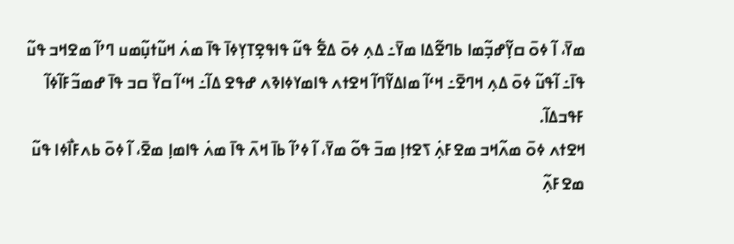ߘߌ߫، ߊ߬ ߦߋ߫ ߛߌ߲߬ߝߏ߲߬ߘߊ ߕߣߐ߬ߡߊ ߘߌ߫߸ ߡߍ߲ ߦߋ߫ ߡߐ߱ ߟߎ߬ ߟߊߟߐ߲ߠߌ߲ߦߊ߫ ߟߊ߫ ߘߍ߭ ߞߎ߬ߙߎ߲߬ߘߎ ߣߴߊ߬ ߘߐߞߏ ߟߎ߬ ߟߊ߫߸ ߊ߬ߟߎ߬ ߦߋ߫ ߡߍ߲ ߞߣߐ߫߸ ߞߵߊ߬ ߘߊߡߌ߬ߣߊ߬ ߞߐߙߍ ߟߊߘߌߦߊߢߍ ߝߟߐ ߡߊ߬߸ ߞߵߊ߬ ߛߌ߰ ߛߏ ߟߊ߫ ߝߘߏ߬ߓߊ߬ߦߊ߬ ߓߟߏߡߊ߬.
ߞߐߙߍ ߦߋ߫ ߘߍ߬ߞߏ ߘߐߓߍ߲߭ ߖߐߙߊ߲ ߘߏ߫ ߟߋ߬ ߘߌ߫، ߊ߬ ߦߴߊ߬ ߕߊ߫ ߞߍ߫ ߟߊ߫ ߘߍ߭ ߟߊߘߊ߲ ߘߐ߫، ߊ߬ ߦߋ߫ ߕߍߓߊ߯ߦߊ ߟߎ߬ ߘߐߓߍ߲߬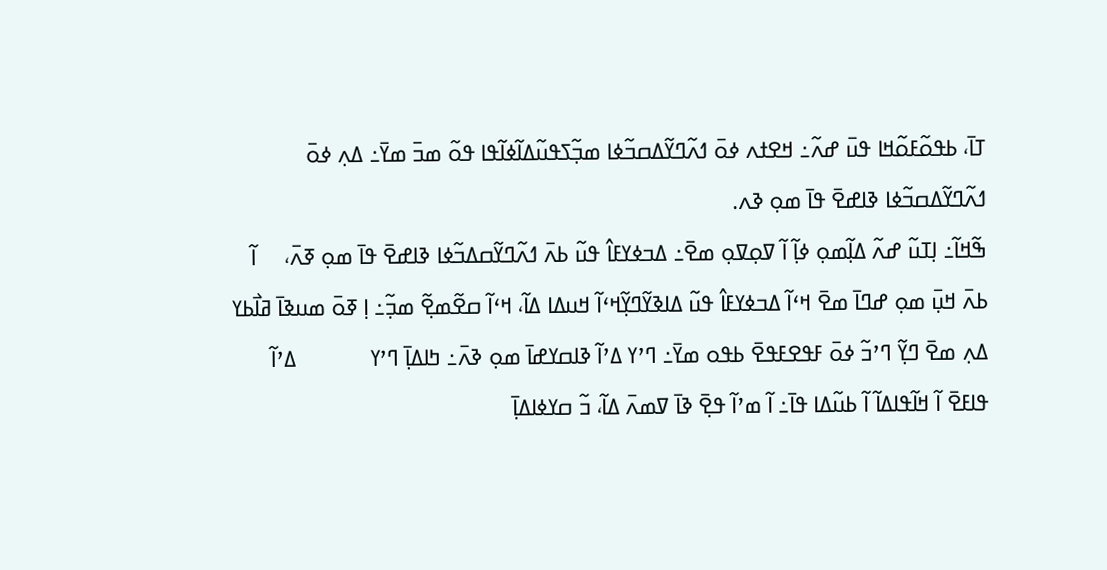ߠߊ߫، ߕߟߋ߬ߓߋ߬ߞߊ ߟߎ߫ ߝߍ߬߸ ߞߐߙߍ ߦߋ߫ ߗߍ߬ߣߌ߬ߡߛߏ߬ߦߊ ߘߏ߲߬ߖߟߎ߬ߡߊ߬ߦߊ߬ߟߊ ߟߋ߬ ߘߏ߫ ߘߌ߫߸ ߡߍ߲ ߦߋ߫ ߗߍ߬ߣߌ߬ߡߛߏ߬ߦߊ ߢߊߝߐ߫ ߟߊ߫ ߘߋ߲ ߢߍ.
ߒ߬ߞߊ߬߸ ߊ߲ߠߎ߬ ߝߍ߬ ߡߊ߲߬ߘߋ߲ ߦߊ߲߬ ߊ߬ ߜߋ߲ߜߋ߲ ߘߐ߫߸ ߡߏߦߌߓߊ߮ ߟߎ߬ ߕߍ߫ ߗߍ߬ߣߌ߬ߛߡߏ߬ߦߊ ߢߊߝߐ߫ ߟߊ߫ ߘߋ߲ ߧߍ߫،     ߊ߬ ߕߍ߫ ߞߎ߲߫ ߘߋ߲ ߝߣߊ߫ ߘߐ߫ ߞߵߊ߬ ߡߏߦߌߓߊ߮ ߟߎ߬ ߡߊߢߌ߬ߣߌ߲߬ߞߵߊ߬ ߞߎߡߊ ߡߊ߬، ߞߵߊ߬ ߛߐ߬ߘߐ߲߬ ߘߏ߲߬߸ ߊ߲ ߧߋ߫ ߘߎߢߊ߫ ߥߊ߯ߕߌ ߡߍ߲ ߘߐ߫ ߣߌ߲߬ ߣߴߏ߬ ߦߋ߫ ߓߟߐߓߟߐ߫ ߕߟߋ ߘߌ߫߸ ߣߴߌ ߡߴߊ߬ ߢߊߛߌߝߊ߫ ߘߋ߲ ߢߍ߫߸ ߤߊߡߊ߲߫ ߣߴߌ             ߡߴߊ߬ ߟߊߓߐ߫ ߊ߬ ߞߊ߬ߟߊߡߊ߬ ߊ߬ ߕߎ߬ߡߊ ߟߊ߫߸ ߊ߬ ߘߴߊ߬ ߟߐ߲߫ ߢߊ߫ ߜߘߍ߫ ߡߊ߬، ߏ߬ ߛߌߦߊߡߊ߲߫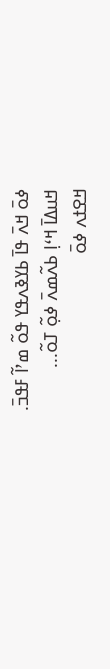ߦߋ߫ ߞߍ߫ ߟߊ߫ ߕߌߢߍߟߌ ߟߋ߬ ߘߴߊ߬ ߓߟߏ߫.
ߞߎߡߊ߫ ߞߵߊ߲ ߕߍ߬ߘߍ߫ ߦߋ߲߬ ߠߋ߬...
ߞߐߙߍ ߦߋ߫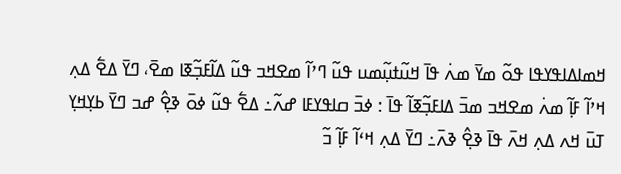ߞߘߊߡߊߟߌߟߊ ߟߋ߬ ߘߌ߫ ߘߍ߭ ߟߊ߫ ߞߎ߬ߙߎ߲߬ߘߎ ߟߎ߬ ߣߴߊ߬ ߘߐߞߏ ߟߎ߬ ߡߊ߬ߓߏ߲߬ߧߊ ߘߐ߫، ߣߌ߫ ߡߐ߱ ߡߍ߲ ߞߴߊ߬ ߓߊ߲߬ ߘߍ߭ ߘߐߞߏ ߘߏ߫ ߡߊߓߏ߲߬ߧߊ߬ ߟߊ߫ : ߦߏ߫ ߛߊߟߌߓߊ ߝߍ߬߸ ߡߐ߱ ߟߎ߬ ߦߋ߫ ߢߐ߲߮ ߝߏ ߣߌ߫ ߕߌ߲ߞߌ߲ ߠߎ߫ ߞߍ ߡߍ߲ ߞߍ߫ ߟߊ߫ ߢߐ߲߮ ߢߍ߫߸ ߣߌ߫ ߡߍ߲ ߞߵߊ߬ ߓߊ߲߬ ߏ߬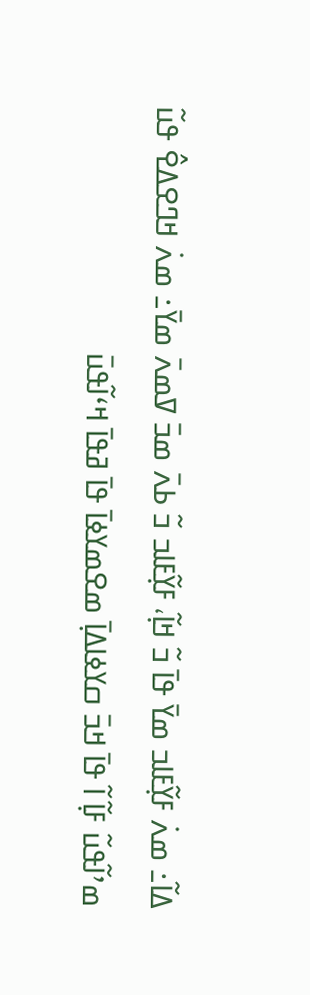ߡߊ߬߸ ߘߍ߭ ߓߌ߲߬ߓߊߏ ߘߌ߫ ߟߊ߫ ߏ߬ ߞߊ߲߬، ߓߌ߲߬ߓߊߏ ߏ߬ ߕߍ߫ ߘߏ߫ ߜߘߍ߫ ߘߌ߫߸ ߘߍ߭ ߞߣߐߡߐ߮ ߟߎ߬ ߘߴߊ߬ߟߎ߬ ߓߊ߲߬ ߊ߬ ߟߊ߫ ߞߏ߫ ߛߌߦߊߡߊ߲߫ ߘߐߘߌߦߊ߫ ߟߊ߫ ߥߟߊ߫ ߞߵߊ߬ߟߎ߫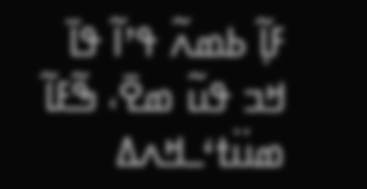ߓߊ߲߬ ߕߘߍ߬ ߟߴߊ߬ ߟߊ߫ ߞߏ ߟߎ߬ ߘߐ߫، ߒ߬ߓߊ߬ ߘߎ߳ߙߵߺߞߍߡ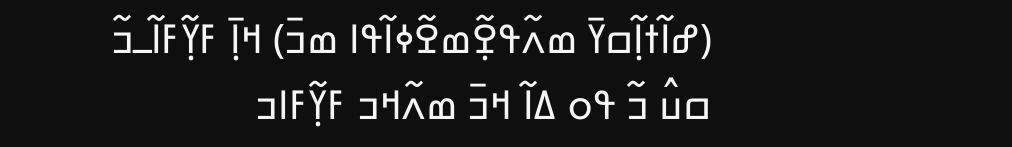(ߝߊ߬ߙߊ߲߬ߛߌ߫ ߘߍ߬ߟߐ߲߬ߘߐ߬ߦߊ߬ߟߊ ߘߏ߫) ߞߊ߲߫ ߓߌ߲߬ߓߊ߬ߺߏ߬ ߛߎ߮ ߏ߬ ߟߋ ߡߊ߬ ߞߏ߫ ߘߍ߬ߞߏ ߓߌ߲߬ߓߊߏ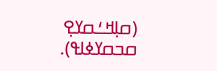(ߛߊ߲ߞߑߛߌߐ߲ ߛߏߛߌߦߊߟ).